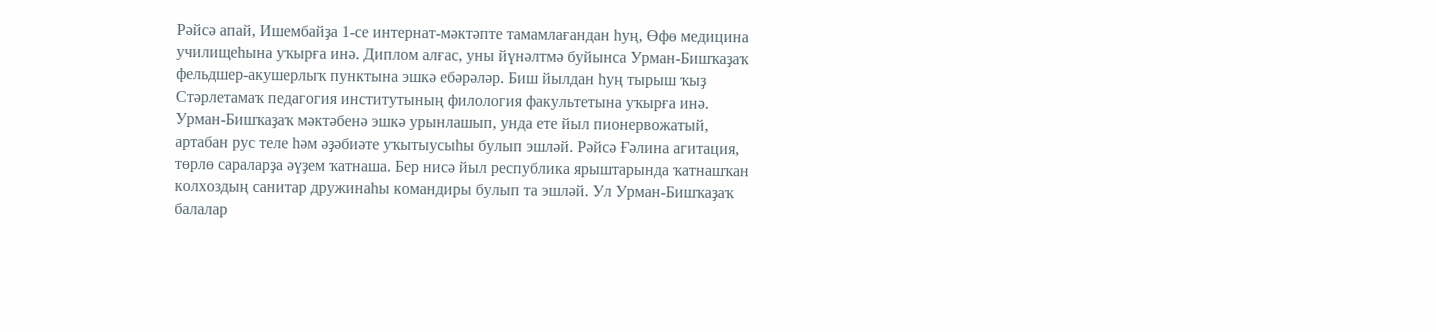Рәйсә апай, Ишембайҙа 1-се интернат-мәктәпте тамамлағандан һуң, Өфө медицина училищеһына уҡырға инә. Диплом алғас, уны йүнәлтмә буйынса Урман-Бишҡаҙаҡ фельдшер-акушерлыҡ пунктына эшкә ебәрәләр. Биш йылдан һуң тырыш ҡыҙ Стәрлетамаҡ педагогия институтының филология факультетына уҡырға инә. Урман-Бишҡаҙаҡ мәктәбенә эшкә урынлашып, унда ете йыл пионервожатый, артабан рус теле һәм әҙәбиәте уҡытыусыһы булып эшләй. Рәйсә Ғәлина агитация, төрлө сараларҙа әүҙем ҡатнаша. Бер нисә йыл республика ярыштарында ҡатнашҡан колхоздың санитар дружинаһы командиры булып та эшләй. Ул Урман-Бишҡаҙаҡ балалар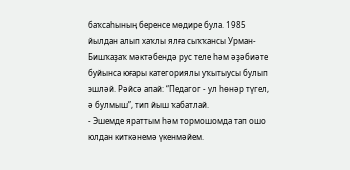баҡсаһының беренсе мөдире була. 1985 йылдан алып хаҡлы ялға сыҡҡансы Урман-Бишҡаҙаҡ мәктәбендә рус теле һәм әҙәбиәте буйынса юғары категориялы уҡытыусы булып эшләй. Рәйсә апай: “Педагог - ул һөнәр түгел, ә булмыш”, тип йыш ҡабатлай.
- Эшемде яраттым һәм тормошомда тап ошо юлдан киткәнемә үкенмәйем.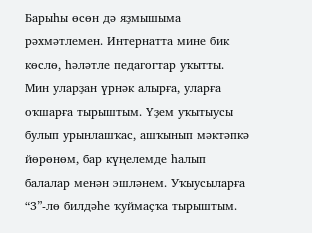Барыһы өсөн дә яҙмышыма рәхмәтлемен. Интернатта мине бик көслө, һәләтле педагогтар уҡытты. Мин уларҙан үрнәк алырға, уларға оҡшарға тырыштым. Үҙем уҡытыусы булып урынлашҡас, ашҡынып мәктәпкә йөрөнөм, бар күңелемде һалып балалар менән эшләнем. Уҡыусыларға “3”-лө билдәһе ҡуймаҫҡа тырыштым.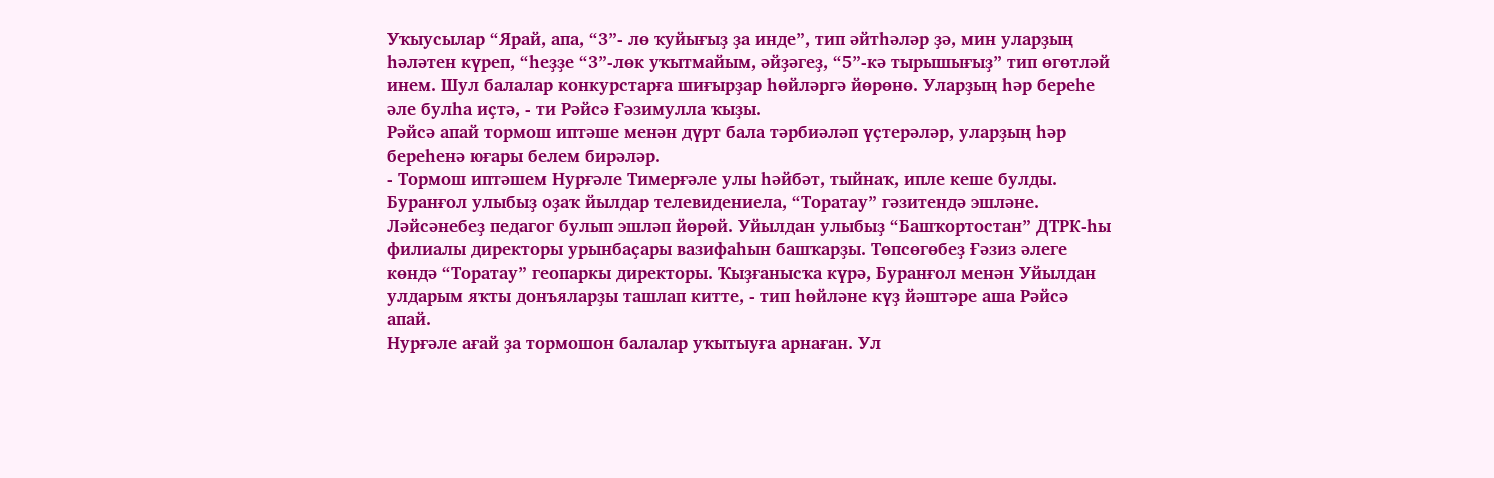Уҡыусылар “Ярай, апа, “3”- лө ҡуйығыҙ ҙа инде”, тип әйтһәләр ҙә, мин уларҙың һәләтен күреп, “һеҙҙе “3”-лөк уҡытмайым, әйҙәгеҙ, “5”-кә тырышығыҙ” тип өгөтләй инем. Шул балалар конкурстарға шиғырҙар һөйләргә йөрөнө. Уларҙың һәр береһе әле булһа иҫтә, - ти Рәйсә Ғәзимулла ҡыҙы.
Рәйсә апай тормош иптәше менән дүрт бала тәрбиәләп үҫтерәләр, уларҙың һәр береһенә юғары белем бирәләр.
- Тормош иптәшем Нурғәле Тимерғәле улы һәйбәт, тыйнаҡ, ипле кеше булды. Буранғол улыбыҙ оҙаҡ йылдар телевидениела, “Торатау” гәзитендә эшләне. Ләйсәнебеҙ педагог булып эшләп йөрөй. Уйылдан улыбыҙ “Башҡортостан” ДТРК-һы филиалы директоры урынбаҫары вазифаһын башҡарҙы. Төпсөгөбеҙ Ғәзиз әлеге көндә “Торатау” геопаркы директоры. Ҡыҙғанысҡа күрә, Буранғол менән Уйылдан улдарым яҡты донъяларҙы ташлап китте, - тип һөйләне күҙ йәштәре аша Рәйсә апай.
Нурғәле ағай ҙа тормошон балалар уҡытыуға арнаған. Ул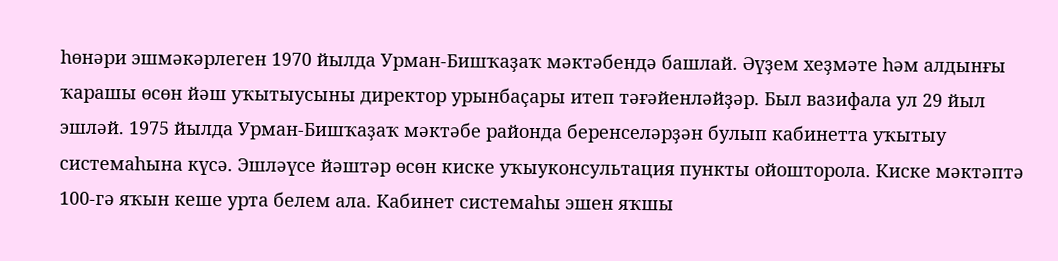һөнәри эшмәкәрлеген 1970 йылда Урман-Бишҡаҙаҡ мәктәбендә башлай. Әүҙем хеҙмәте һәм алдынғы ҡарашы өсөн йәш уҡытыусыны директор урынбаҫары итеп тәғәйенләйҙәр. Был вазифала ул 29 йыл эшләй. 1975 йылда Урман-Бишҡаҙаҡ мәктәбе районда беренселәрҙән булып кабинетта уҡытыу системаһына күсә. Эшләүсе йәштәр өсөн киске уҡыуконсультация пункты ойошторола. Киске мәктәптә 100-гә яҡын кеше урта белем ала. Кабинет системаһы эшен яҡшы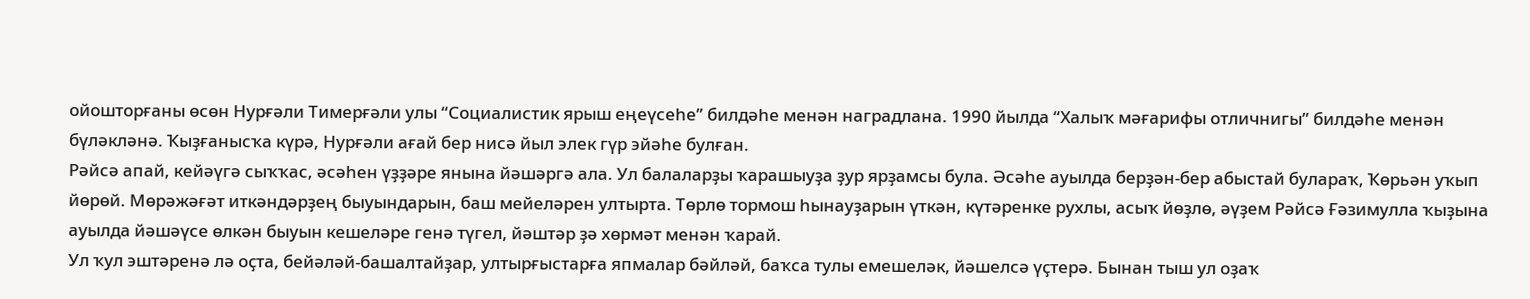ойошторғаны өсөн Нурғәли Тимерғәли улы “Социалистик ярыш еңеүсеһе” билдәһе менән наградлана. 1990 йылда “Халыҡ мәғарифы отличнигы” билдәһе менән бүләкләнә. Ҡыҙғанысҡа күрә, Нурғәли ағай бер нисә йыл элек гүр эйәһе булған.
Рәйсә апай, кейәүгә сыҡҡас, әсәһен үҙҙәре янына йәшәргә ала. Ул балаларҙы ҡарашыуҙа ҙур ярҙамсы була. Әсәһе ауылда берҙән-бер абыстай булараҡ, Ҡөрьән уҡып йөрөй. Мөрәжәғәт иткәндәрҙең быуындарын, баш мейеләрен ултырта. Төрлө тормош һынауҙарын үткән, күтәренке рухлы, асыҡ йөҙлө, әүҙем Рәйсә Ғәзимулла ҡыҙына ауылда йәшәүсе өлкән быуын кешеләре генә түгел, йәштәр ҙә хөрмәт менән ҡарай.
Ул ҡул эштәренә лә оҫта, бейәләй-башалтайҙар, ултырғыстарға япмалар бәйләй, баҡса тулы емешеләк, йәшелсә үҫтерә. Бынан тыш ул оҙаҡ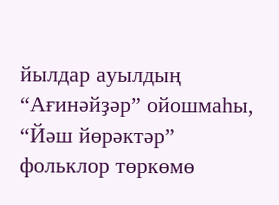йылдар ауылдың “Ағинәйҙәр” ойошмаһы, “Йәш йөрәктәр” фольклор төркөмө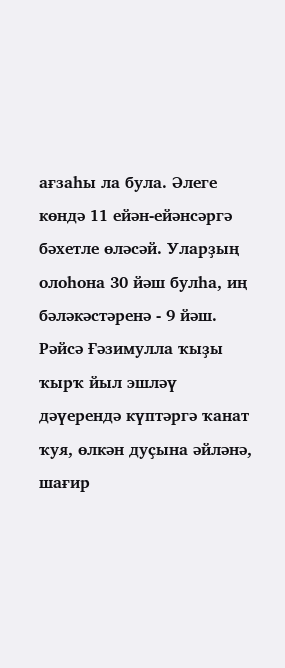ағзаһы ла була. Әлеге көндә 11 ейән-ейәнсәргә бәхетле өләсәй. Уларҙың олоһона 30 йәш булһа, иң бәләкәстәренә - 9 йәш.
Рәйсә Ғәзимулла ҡыҙы ҡырҡ йыл эшләү дәүерендә күптәргә ҡанат ҡуя, өлкән дуҫына әйләнә, шағир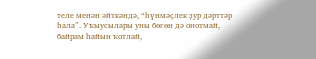теле менән әйткәндә, “һүнмәҫлек ҙур дәрттәр һала”. Уҡыусылары уны бөгөн дә онотмай, байрам һайын ҡотлай,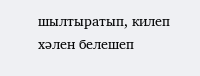шылтыратып, килеп хәлен белешеп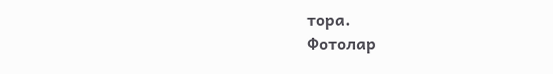тора.
Фотолар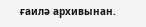ғаилә архивынан.